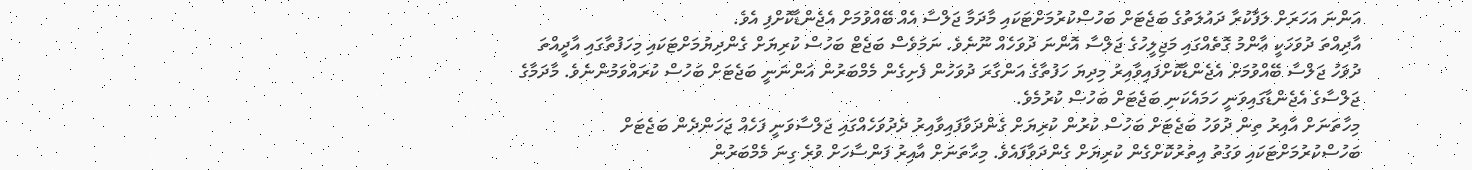އަންނަ އަހަރަށް ލަފާކުރާ ދައުލަތުގެ ބަޖެޓަށް ބަހުސްކުރުމަށްޓަކައި މާދަމާ ޖަލްސާ އެއް ބޭއްވުމަށް އެޖެންޑާކޮށްފި އެވެ.
އާދިއްތަ ދުވަހަކީ ޢާންމު ގޮތެއްގައި މަޖިލީހުގެ ޖަލްސާ އޮންނަ ދުވަހެއް ނޫނެވެ. ނަމަވެސް ބަޖެޓް ބަހުސް ކުރިޔަށް ގެންދިޔުމަށްޓަކައި މިހަފުތާގައި އާދީއްތަ ދުވަހު ޖަލްސާ ބޭއްވުމަށް އެޖެންޑާކޮށްފައިވާއިރު މިދިޔަ ހަފުތާގެ އަންގާރަ ދުވަހުން ފެށިގެން މެމްބަރުން އަންނަނީ ބަޖެޓަށް ބަހުސް ކުރައްވަމުންނެވެ. މާދަމާގެ ޖަލްސާގެ އެޖެންޑާގައިވަނީ ހަމައެކަނި ބަޖެޓަށް ބަހުސް ކުރުމެވެ.
މިހާތަނަށް އާއިރު ތިން ދުވަހު ބަޖެޓަށް ބަހުސް ކުރުން ކުރިޔަށް ގެންދަވާފައިވާއިރު ދެދުވަހެއްގައި ޖަލްސާވަނީ ފަހެއް ޖަހަންދެން ބަޖެޓަށް ބަހުސްކުރުމަށްޓަކައި ވަގުތު އިތުރުކޮށްގެން ކުރިޔަށް ގެންދަވާފައެވެ. މިހާތަނަށް އާއިރު ފަންސާހަށް ވުރެ ގިނަ މެމްބަރުން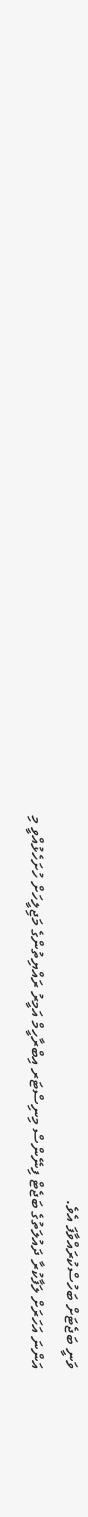ވަނީ ބަޖެޓަށް ބަހުސްކުރައްވާފަ އެވެ.
އަންނަ އަހަރަށް ލަފާކުރާ ދައުލަތުގެ ބަޖެޓް ފިނޭންސް މިނިސްޓަރ އިބްރާހީމް އަމީރު ރައްޔިތުންގެ މަޖިލީހަށް ހުށަހެޅުއްވީ މި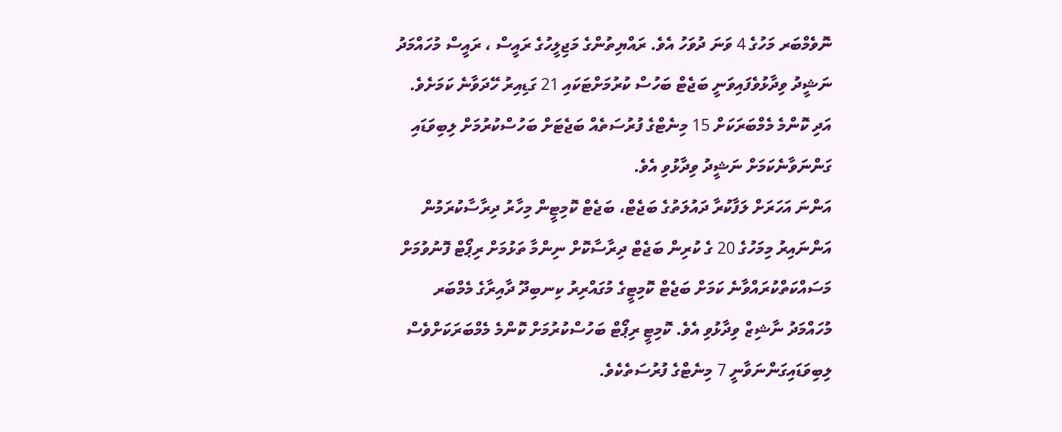ނޮވެމްބަރ މަހުގެ 4 ވަނަ ދުވަހު އެވެ. ރައްޔިތުންގެ މަޖިލީހުގެ ރައީސް ، ރައީސް މުހައްމަދު ނަޝީދު ވިދާޅުވެފައިވަނީ ބަޖެޓް ބަހުސް ކުރުމަށްޓަކައި 21 ގަޑިއިރު ހޭދަވާނެ ކަމަށެވެ. އަދި ކޮންމެ މެމްބަރަކަށް 15 މިނެޓްގެ ފުރުސަތެއް ބަޖެޓަށް ބަހުސްކުރުމަށް ލިބިވަޑައި ގަންނަވާނެކަމަށް ނަޝީދު ވިދާޅުވި އެވެ.
އަންނަ އަހަރަށް ލަފާކުރާ ދައުލަތުގެ ބަޖެޓް، ބަޖެޓް ކޮމިޓީން މިހާރު ދިރާސާކުރަމުން އަންނައިރު މިމަހުގެ 20 ގެ ކުރިން ބަޖެޓް ދިރާސާކޮށް ނިންމާ ތަޅުމަށް ރިޕޯޓް ފޮނުވުމަށް މަސައްކަތްކުރައްވާނެ ކަމަށް ބަޖެޓް ކޮމިޓީގެ މުގައްރިރު ކިނބިދޫ ދާއިރާގެ މެމްބަރ މުހައްމަދު ނާޝިޒް ވިދާޅުވި އެވެ. ކޮމިޓީ ރިޕޯޓް ބަހުސްކުރުމަށް ކޮންމެ މެމްބަރަކަށްވެސް ލިބިވަޑައިގަންނަވާނީ 7 މިނެޓްގެ ފުރުސަތެކެވެ.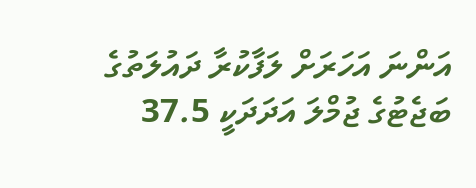އަންނަ އަހަރަށް ލަފާކުރާ ދައުލަތުގެ ބަޖެޓުގެ ޖުމްލަ އަދަދަކީ 37.5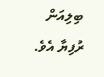ބިލިއަން ރުފިޔާ އެވެ.